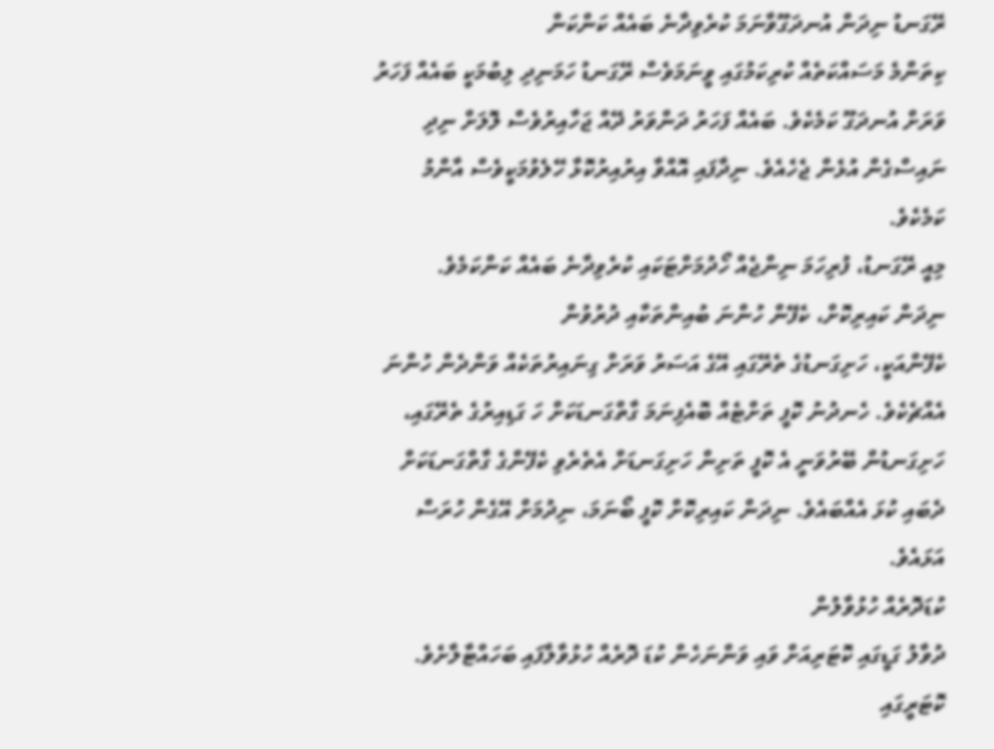ރޭގަނޑު ނިދަން އުނދަގޫވާނަމަ ކުރެވިދާނެ ބައެއް ކަންކަން
ކިތަންމެ މަސައްކަތެއް ކުރިކަމުގައި ވީނަމަވެސް ރޭގަނޑު ހަމަނިދި ލިބުމަކީ ބައެއް ފަހަރު ވަރަށް އުނދަގޫ ކަމެކެވެ. ބައެއް ފަހަރު ދަންވަރު ދޭއް ޖަހާއިރުވެސް ލޮލަށް ނިދި ނައިސްގެން އުޅެން ޖެހެއެވެ. ނިދާފައި އޮއްވާ އިރުއިރުކޮޅާ ހޭލެވުމަކީވެސް އާންމު ކަމެކެވެ.
މިއީ ރޭގަނޑު، ފުރިހަމަ ނިންޖެއް ހޯދުމަށްޓަކައި ކުރެވިދާނެ ބައެއް ކަންކަމެވެ.
ނިދަން ކައިރިކޮށް، ކެފޭން ހުންނަ ބުއިންތަކާއި ދުރުވުން
ކެފޭންއަކީ، ހަށިގަނޑުގެ ތެރޭގައި އޭގެ އަސަރު ވަރަށް ގިނައިރުތަކެއް ވަންދެން ހުންނަ އެއްޗެކެވެ. ހެނދުނު ކޮފީ ތަށްޓެއް ބޮއެފިނަމަ ގާތްގަނޑަކަށް ހަ ގަޑިއިރުގެ ތެރޭގައި، ހަށިގަނޑުން ބޭރުވަނީ އެ ކޮފީ ތަށިން ހަށިގަނޑަށް އެތެރެވި ކެފޭންގެ ގާތްގަނޑަކަށް ދެބައި ކުޅަ އެއްބައެވެ. ނިދަން ކައިރިކޮށް ކޮފީ ބޯނަމަ، ނިދުމަށް އޭގެން ހުރަސް އަޅައެވެ.
ކުޑަދޮރެއް ހުޅުވާލުން
ދުވާލު ގަޑީގައި ކޮޓަރިއަށް ވައި ވަންނަހެން ކުޑަ ދޮރެއް ހުޅުވާލާފައި ބަހައްޓާލާށެވެ. ކޮޓަރީގައި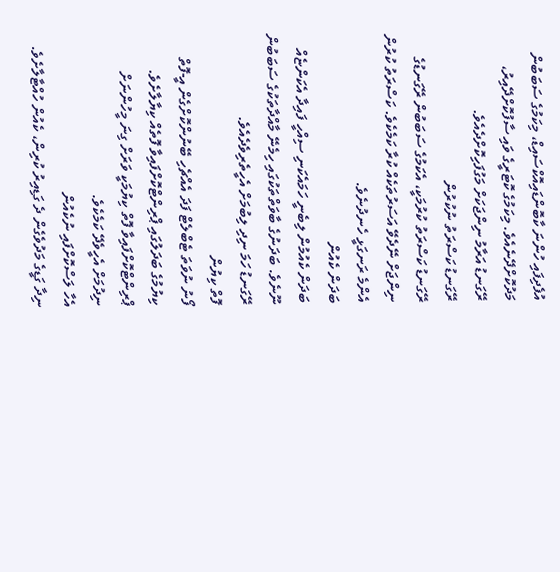އުފެދިފައި ހުންނަ ކާބޮންޑައިއޮކްސައިޑް، މިކަމުގެ ސަބަބުން މަދުކޮށްދޭނެއެވެ. މިކަމުގެ ކޮޓަރީގެ ވައި ސާފުކޮށްދޭއިރު، ރޭގަނޑު އަރާމު ނިންޖަކަށް މަގުފަހިކޮށްދެއެވެ.
ރޭގަނޑު ކަސްރަތު ނުކުރުން
ރޭގަނޑު ކަސްރަތު ކުރުމަކީ، އެކަމުގެ ސަބަބުން ރޭގަނޑުގެ ނިންޖަށް ނޭދެވޭ އަސަރުތަކެއް ކުރާ ކަމެކެވެ. ކަސްރަތު ކުރުން އެންމެ ރަނގަޅީ ހެނދުނެވެ.
ބަދަން ކެއުން
ބަދަން ކެއުމުން ލިބެނީ ހަމައެކަނި ސިއްހީ ފައިދާ އެކަންޏެއް ނޫނެވެ. ބަދަނުގެ ބާވަތްތަކުގައި ހިމެނޭ މާއްދާތަކުގެ ސަބަބުން ރޭގަނޑު ހަމަ ނިދި ލިބުމަށް އެހީތެރިވެދެއެވެ.
ފޮތް ކިޔުން
ފޯނު ނުވަތަ ޓެބްލެޓް ފަދަ އެއްޗެހި ބޭނުންކޮށްގެން އީ-ފޮތް ކިޔުމުގެ ބަދަލުގައި ޕްރިންޓްކޮށްފައިވާ ފޮތެއް ކިޔާލާށެވެ. ޕްރިންޓްކޮށްފައިވާ ފޮތް ކިޔުމަކީ ވަރަށް ގިނަ މީހުންނަށް ނިދުމަށް އެހީވެދޭ ކަމެކެވެ.
އެހާ ލަސްކޮށްފައި ނުކެއުން
ނިދާ ގަޑީގެ މަދުވެގެން ދެ ގަޑިއިރު ކުރިން، ކެއުން ހުއްޓާލާށެވެ.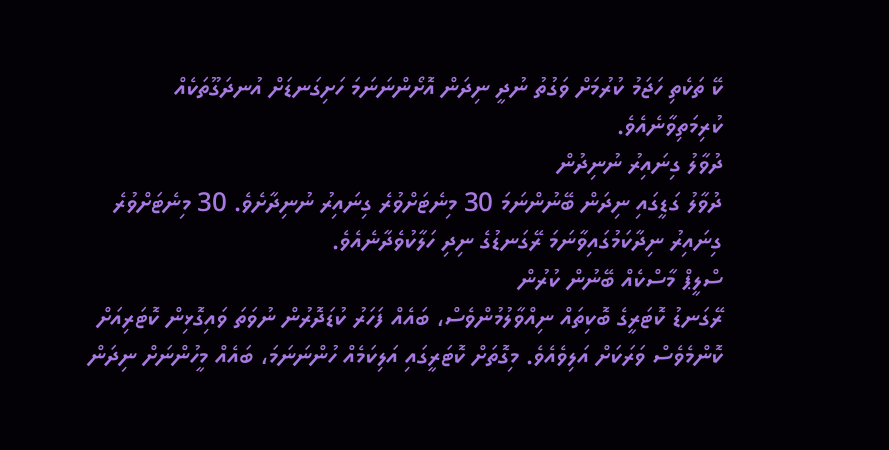ކޭ ތަކެތި ހަޖަމު ކުރުމަށް ވަގުތު ނުދީ ނިދަން އޮށޯންނަނަމަ ހަށިގަނޑަށް އުނދަގޫތަކެއް ކުރިމަތިވާނެއެވެ.
ދުވާލު ގިނައިރު ނުނިދުން
ދުވާލު ގަޑީގައި ނިދަން ބޭނުންނަމަ 30 މިނެޓަށްވުރެ ގިނައިރު ނުނިދާށެވެ. 30 މިނެޓަށްވުރެ ގިނައިރު ނިދާކަމުގައިވާނަމަ ރޭގަނޑުގެ ނިދި ހަލާކުވެދާނެއެވެ.
ސްލީޕް މާސްކެއް ބޭނުން ކުރުން
ރޭގަނޑު ކޮޓަރީގެ ބޮކިތައް ނިއްވާލުމުންވެސް، ބައެއް ފަހަރު ކުޑަދޮރުން ނުވަތަ ވައިގޮޅިން ކޮޓަރިއަށް ކޮންމެވެސް ވަރަކަށް އަލިވެއެވެ. މިގޮތަށް ކޮޓަރީގައި އަލިކަމެއް ހުންނަނަމަ، ބައެއް މީހުންނަށް ނިދަން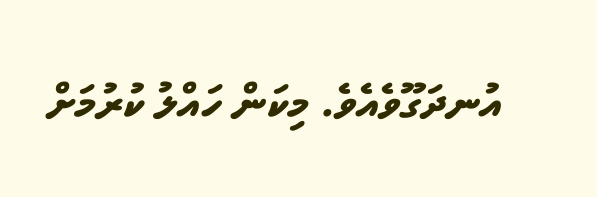އުނދަގޫވެއެވެ. މިކަން ހައްލު ކުރުމަށް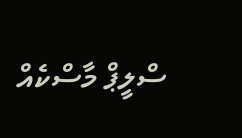ސްލީޕް މާސްކެއް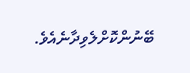ބޭނުންކޮށްލެވިދާނެއެވެ.